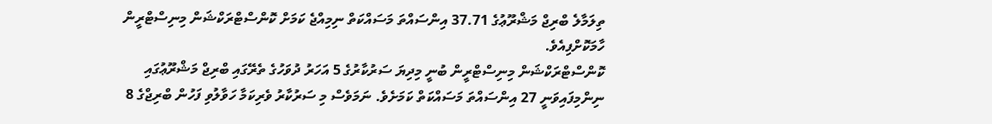ތިލަމާލެ ބްރިޖް މަޝްރޫޢުގެ 37.71 އިންސައްތަ މަސައްކަތް ނިމިއްޖެ ކަމަށް ކޮންސްޓްރަކްޝަން މިނިސްޓްރީން ހާމަކޮށްފިއެވެ.
ކޮންސްޓްރަކްޝަން މިނިސްޓްރީން ބުނީ މިދިޔަ ސަރުކާރުގެ 5 އަހަރު ދުވަހުގެ ތެރޭގައި ބްރިޖް މަޝްރޫޢުގައި ނިންމިފައިވަނީ 27 އިންސައްތަ މަސައްކަތް ކަމަށެވެ. ނަމަވެސް މި ސަރުކާރު ވެރިކަމާ ހަވާލުވި ފަހުން ބްރިޖްގެ 8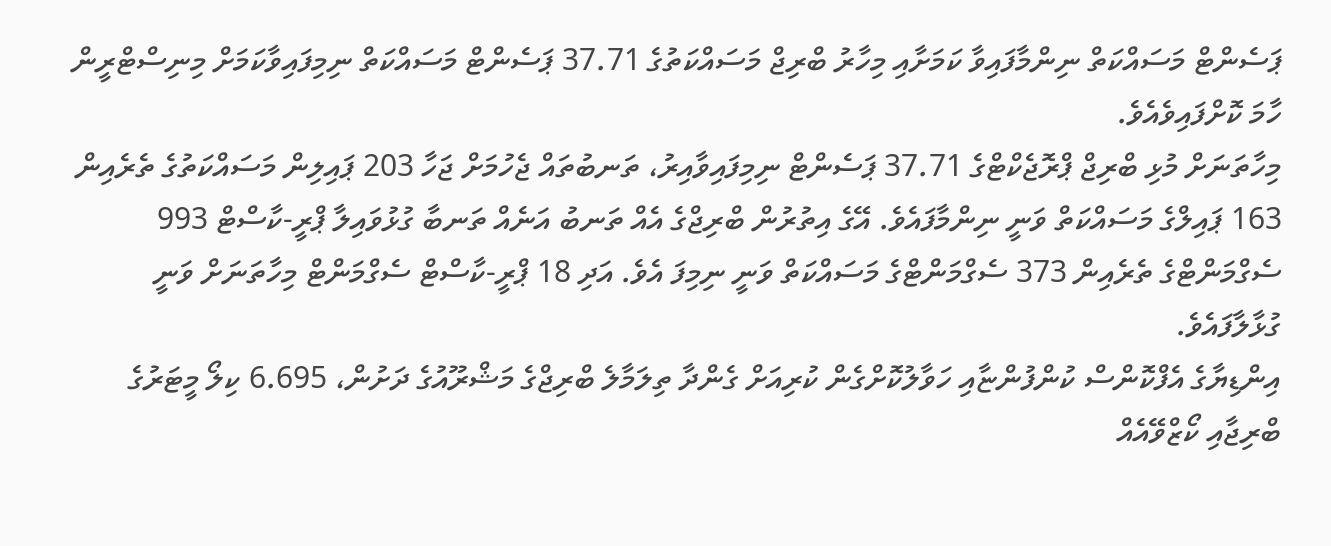ޕަސެންޓް މަސައްކަތް ނިންމާފައިވާ ކަމަށާއި މިހާރު ބްރިޖް މަސައްކަތުގެ 37.71 ޕަސެންޓް މަސައްކަތް ނިމިފައިވާކަމަށް މިނިސްޓްރީން ހާމަ ކޮށްފައިވެއެވެ.
މިހާތަނަށް މުޅި ބްރިޖް ޕްރޮޖެކްޓްގެ 37.71 ޕަސެންޓް ނިމިފައިވާއިރު، ތަނބުތައް ޖެހުމަށް ޖަހާ 203 ޕައިލިން މަސައްކަތުގެ ތެރެއިން 163 ޕައިލްގެ މަސައްކަތް ވަނީ ނިންމާފައެވެ. އޭގެ އިތުރުން ބްރިޖްގެ އެއް ތަނބު އަނެއް ތަނބާ ގުޅުވައިލާ ޕްރީ-ކާސްޓް 993 ސެގްމަންޓްގެ ތެރެއިން 373 ސެގްމަންޓްގެ މަސައްކަތް ވަނީ ނިމިފަ އެވެ. އަދި 18 ޕްރީ-ކާސްޓް ސެގްމަންޓް މިހާތަނަށް ވަނީ ގުޅާލާފައެވެ.
އިންޑިޔާގެ އެފްކޮންސް ކުންފުންޏާއި ހަވާލުކޮށްގެން ކުރިއަށް ގެންދާ ތިލަމާލެ ބްރިޖްގެ މަޝްރޫއުގެ ދަށުން، 6.695 ކިލޯ މީޓަރުގެ ބްރިޖާއި ކޯޒްވޭއެއް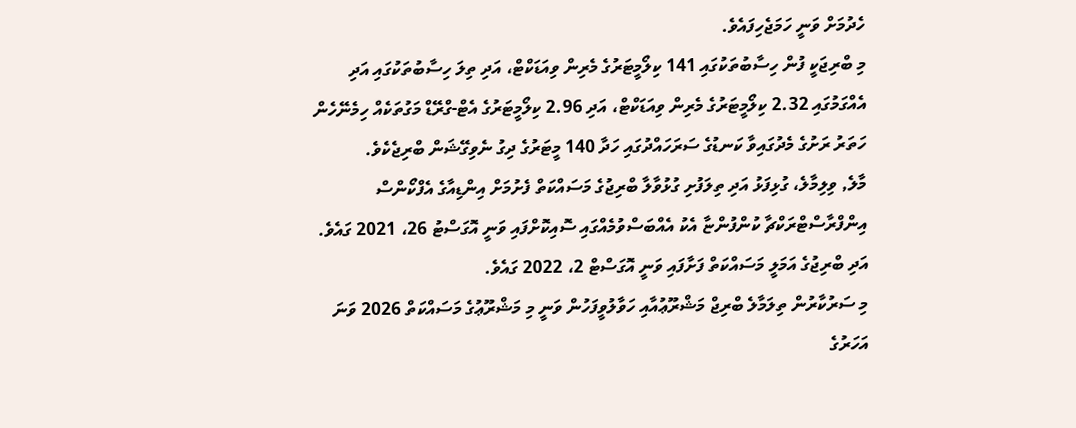ހެދުމަށް ވަނީ ހަމަޖެހިފައެވެ.
މި ބްރިޖަކީ ފުން ހިސާބުތަކުގައި 141 ކިލޯމީޓަރުގެ މެރިން ވިއަޑަކްޓް، އަދި ތިލަ ހިސާބުތަކުގައި އަދި އެއްގަމުގައި 2.32 ކިލޯމީޓަރުގެ މެރިން ވިއަޑަކްޓް، އަދި 2.96 ކިލޯމީޓަރުގެ އެޓް-ގްރޭޑް މަގުތަކެއް ހިމެނޭހެން ހަތަރު ރަށުގެ މެދުގައިވާ ކަނޑުގެ ސަރަހައްދުގައި ހަދާ 140 މީޓަރުގެ ދިގު ނެވިގޭޝަން ބްރިޖެކެވެ.
މާލެ, ވިލިމާލެ، ގުޅިފަޅު އަދި ތިލަފުށި ގުޅުވާލާ ބްރިޖުގެ މަސައްކަތް ފެށުމަށް އިންޑިއާގެ އެފްކޯންސް އިންފްރާސްޓްރަކްޗާ ކުންފުންޏާ އެކު އެއްބަސްވުމެއްގައި ސޮއިކޮށްފައި ވަނީ އޮގަސްޓު 26، 2021 ގައެވެ. އަދި ބްރިޖުގެ އަމަލީ މަސައްކަތް ފަށާފައި ވަނީ އޮގަސްޓް 2، 2022 ގައެވެ.
މި ސަރުކާރުން ތިލަމާލެ ބްރިޖް މަޝްރޫޢުއާއި ހަވާލުވީފަހުން ވަނީ މި މަޝްރޫޢުގެ މަސައްކަތް 2026 ވަނަ އަހަރުގެ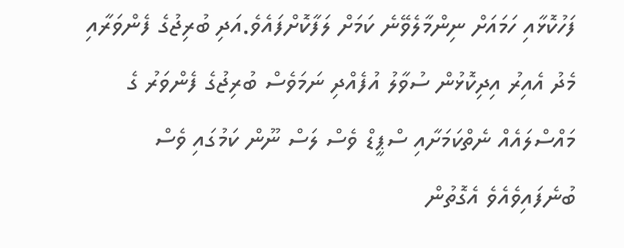ފަހުކޮޅާއި ހަމައަށް ނިންމާލެވޭނެ ކަމަށް ލަފާކޮށްފައެވެ.އަދި ބުރިޖުގެ ފެންވަރާއި މެދު އެއިރު އިދިކޮޅުން ސުވާލު އުފެއްދި ނަމަވެސް ބުރިޖުގެ ފެންވަރު ގެ މައްސްލައެއް ނެތްކަމަށާއި ސްޕީޑް ވެސް ލަސް ނޫން ކަމުގައި ވެސް ބުނެފައިވެއެވެ އެގޮތުން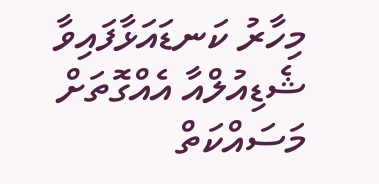މިހާރު ކަނޑައަޅާފައިވާ ޝެޑިއުލްއާ އެއްގޮތަށް މަސައްކަތް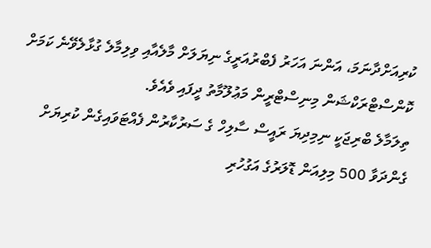ކުރިއަށްދާނަމަ، އަންނަ އަހަރު ފެބްރުއަރީގެ ނިޔަލަށް މާލެއާއި ވިލިމާލެ ގުޅާލެވޭނެ ކަމަށް ކޮންސްޓްރަކްޝަން މިނިސްޓްރީން މަޢުލޫމާތު ދީފައި ވެއެވެ.
ތިލަމާލެ ބްރިޖަކީ ނިމިދިޔަ ރައީސް ސާލިހް ގެ ސަރުކާރުން ފެއްޓަވައިގެން ކުރިޔަށް ގެންދަވާ 500 މިލިއަން ޑޮލަރުގެ އަގުހުރި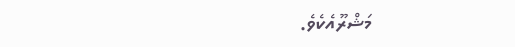މަޝްރޫއެކެވެ.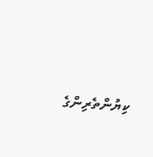ކިޔުންތެރިންގެ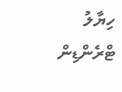ހިޔާލު
ޓްރެންޑިން